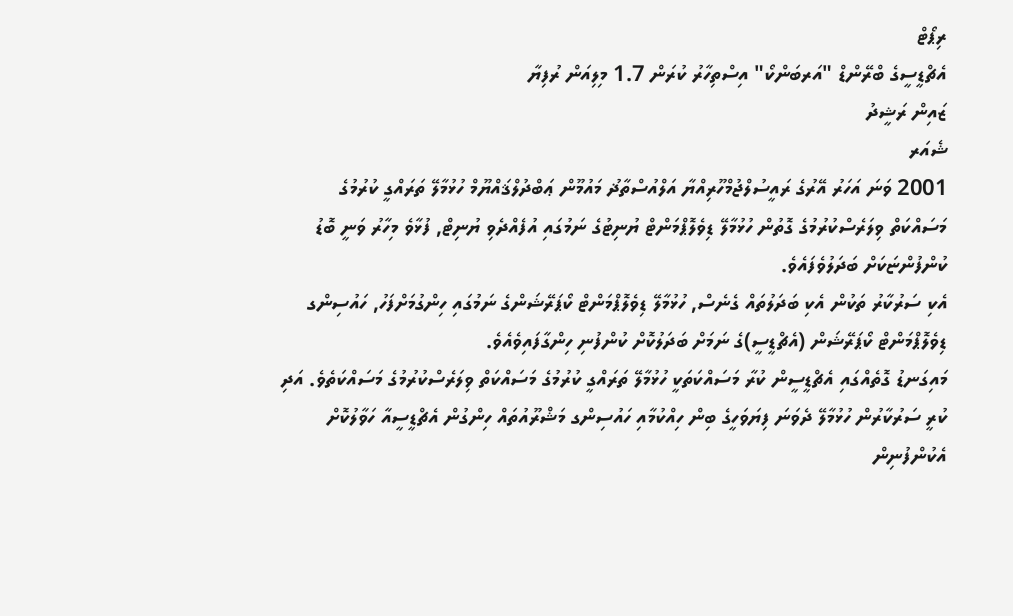ރިޕޯޓް
އެޗްޑީސީގެ ބްރޭންޑް "އަރބަންކޯ" އިސްތިހާރު ކުރަން 1.7 މިލިއަން ރުފިޔާ
ޒައިން ރަޝީދު
ޝެއަރ
2001 ވަނަ އަހަރު އޭރުގެ ރައީސުލްޖުމްހޫރިއްޔާ އަލްއުސްތާޛު މައުމޫން ޢަބްދުލްޤައްޔޫމް ހުޅުމާލޭ ތަރައްގީ ކުރުމުގެ މަސައްކަތް ވިލަރެސްކުރުމުގެ ގޮތުން ހުޅުމާލޭ ޑިވެލޮޕްމަންޓް ޔުނިޓުގެ ނަމުގައި އުފެއްދެވި ޔުނިޓް, ފުޅާވެ މިހާރު ވަނީ ބޮޑު ކުންފުންޏަކަށް ބަދަލުވެފައެވެ.
އެކި ސަރުކާރު ތަކުން އެކި ބަދަލުތައް ގެނެސް, ހުޅުމާލޭ ޑިވެލޮޕްމަންޓް ކޯޕަރޭޝަންގެ ނަމުގައި ހިންގުމަށްފަހު, ހައުސިންގ ޑިވެލޮޕްމަންޓް ކޯޕަރޭޝަން (އެޗްޑީސީ)ގެ ނަމަށް ބަދަލުކޮށް ކުންފުނި ހިންގާފައިވެއެވެ.
މައިގަނޑު ގޮތެއްގައި އެޗްޑީސީން ކުރާ މަސައްކަތަކީ ހުޅުމާލޭ ތަރައްގީ ކުރުމުގެ މަސައްކަތް ވިލަރެސްކުރުމުގެ މަސައްކަތެވެ. އަދި ކުރީ ސަރުކާރުން ހުޅުމާލޭ ދެވަނަ ފިޔަވަހީގެ ބިން ހިއްކުމާއި ހައުސިންގ މަޝްރޫއުތައް ހިންގުން އެޗްޑީސީއާ ހަވާލުކޮށް އެކުންފުނިން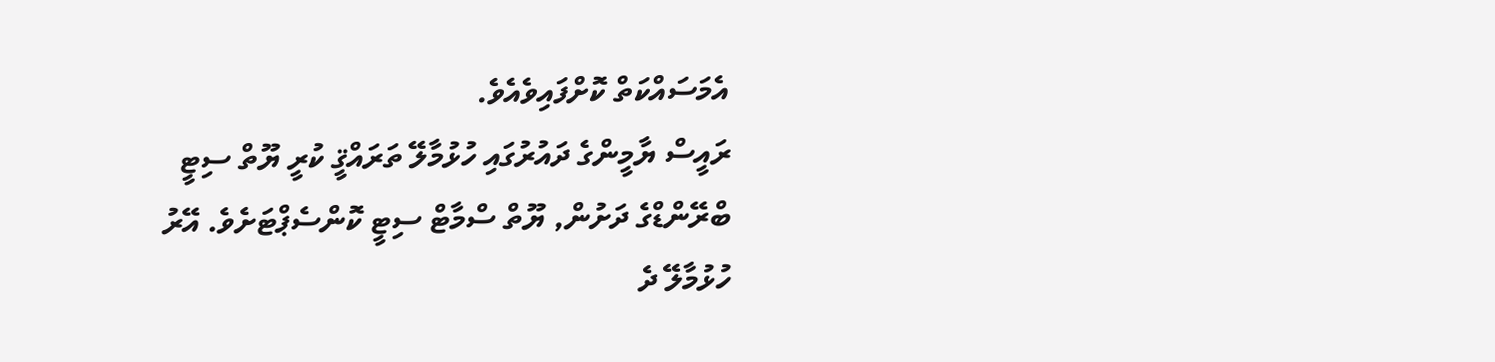އެމަސައްކަތް ކޮށްފައިވެއެވެ.
ރައީސް ޔާމީންގެ ދައުރުގައި ހުޅުމާލޭ ތަރައްޤީ ކުރީ ޔޫތް ސިޓީ ބްރޭންޑްގެ ދަށުން, ޔޫތް ސްމާޓް ސިޓީ ކޮންސެޕްޓަށެވެ. އޭރު ހުޅުމާލޭ ދެ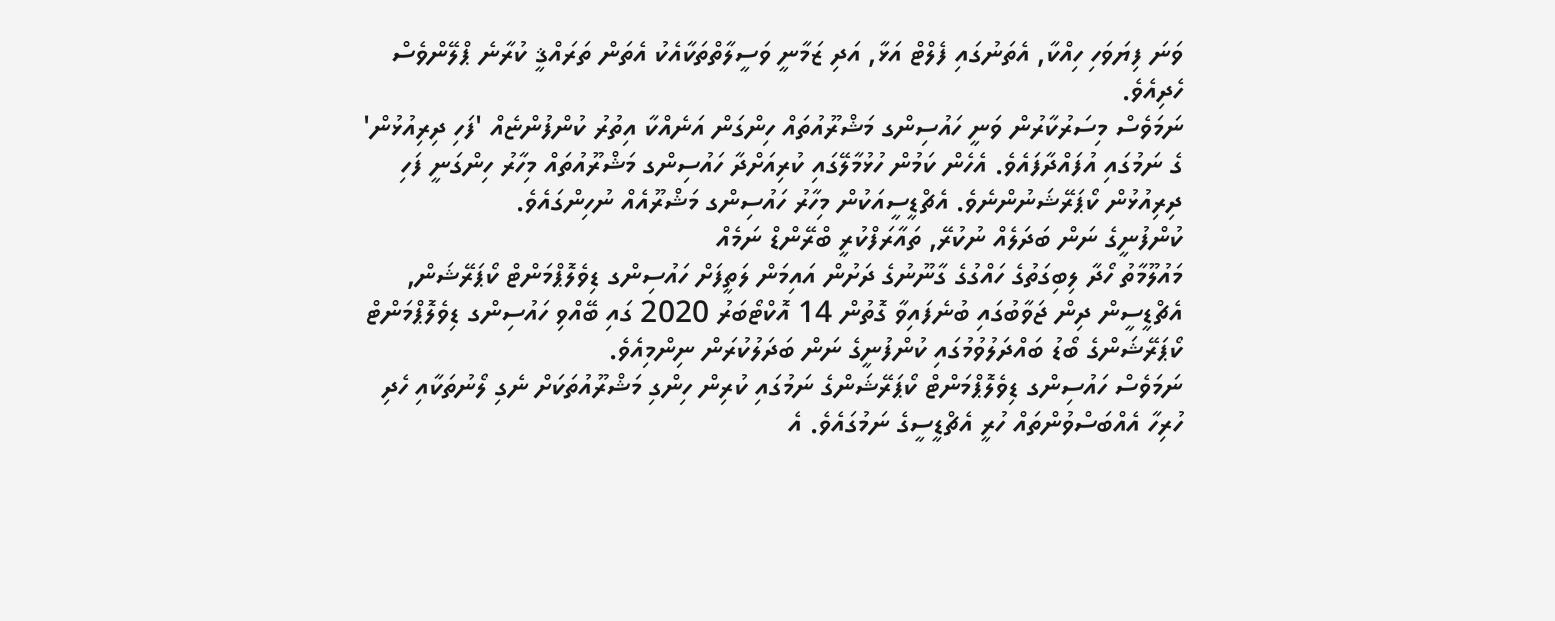ވަނަ ފިޔަވަހި ހިއްކާ, އެތަނުގައި ފެލްޓް އަޅާ, އަދި ޒަމާނީ ވަސީލާތްތަކާއެކު އެތަން ތަރައްޤީ ކުރާނެ ޕްލޭންވެސް ހެދިއެވެ.
ނަމަވެސް މިސަރުކާރުން ވަނީ ހައުސިންގ މަޝްރޫއުތައް ހިންގަން އަނެއްކާ އިތުރު ކުންފުންޏެއް 'ފަހި ދިރިއުޅުން' ގެ ނަމުގައި އުފައްދާފައެވެ. އެހެން ކަމުން ހުޅުމާލޭގައި ކުރިއަށްދާ ހައުސިންގ މަޝްރޫއުތައް މިހާރު ހިންގަނީ ފަހި ދިރިއުޅުން ކޯޕަރޭޝަނުންނެވެ. އެޗްޑީސީއަކުން މިހާރު ހައުސިންގ މަޝްރޫއެއް ނުހިންގައެވެ.
ކުންފުނީގެ ނަން ބަދަލެއް ނުކުރޭ, ތައާރަފްކުރީ ބްރޭންޑް ނަމެއް
މައުލޫމާތު ހޯދާ ލިބިގަތުގެ ހައްގުގެ ގާނޫނުގެ ދަށުން އައިމަން ލަތީފަށް ހައުސިންގ ޑިވެލޮޕްމަންޓް ކޯޕަރޭޝަން, އެޗްޑީސީން ދިން ޖަވާބުގައި ބުނެފައިވާ ގޮތުން 14 އޮކްޓޯބަރު 2020 ގައި ބޭއްވި ހައުސިންގ ޑިވެލޮޕްމަންޓް ކޯޕަރޭޝަންގެ ބޯޑު ބައްދަލުވުމުގައި ކުންފުނީގެ ނަން ބަދަލުކުރަން ނިންމިއެވެ.
ނަމަވެސް ހައުސިންގ ޑިވެލޮޕްމަންޓް ކޯޕަރޭޝަންގެ ނަމުގައި ކުރިން ހިންގި މަޝްރޫއުތަކަށް ނެގި ލޯނުތަކާއި ހެދި ހުރިހާ އެއްބަސްވުންތައް ހުރީ އެޗްޑީސީގެ ނަމުގައެވެ. އެ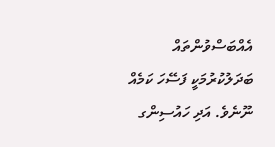އެއްބަސްވުންތައް ބަދަލުކުރުމަކީ ފަސޭހަ ކަމެއް ނޫނެވެ. އަދި ހައުސިންގ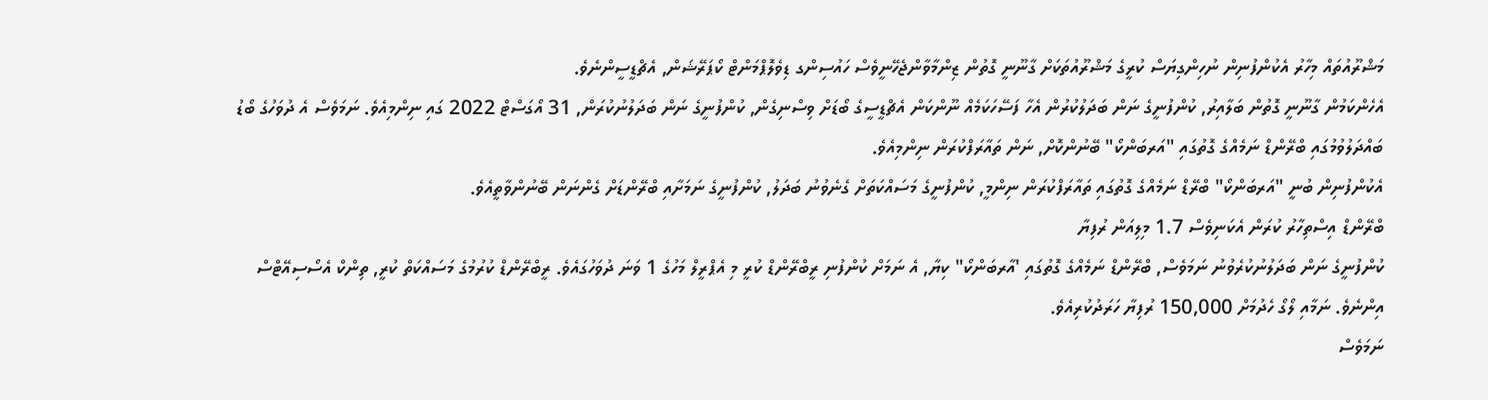މަޝްރޫއުތައް މިހާރު އެކުންފުނިން ނުހިންގިޔަސް ކުރީގެ މަޝްރޫއުތަކަށް ގާނޫނީ ގޮތުން ޒިންމާވާންޖެހޭނީވެސް ހައުސިންގ ޑިވެލޮޕްމަންޓް ކޯޕަރޭޝަން, އެޗްޑީސީންނެވެ.
އެހެންކަމުން ގާނޫނީ ގޮތުން ބަލާއިރު, ކުންފުނީގެ ނަން ބަދަލުކުރުން އެހާ ފަސޭހަކަމެއް ނޫންކަން އެޗްޑީސީގެ ބޯޑަށް ވިސްނިގެން, ކުންފުނީގެ ނަން ބަދަލުނުކުރަން, 31 އޯގަސްޓް 2022 ގައި ނިންމިއެވެ. ނަމަވެސް އެ ދުވަހުގެ ބޯޑު ބައްދަލުވުމުގައި ބްރޭންޑް ނަމެއްގެ ގޮތުގައި "އަރބަންކޯ" ބޭނުންކޮށް, ނަން ތައާރަފްކުރަން ނިންމިއެވެ.
އެކުންފުނިން ބުނީ "އަރބަންކޯ" ބްރޭޑް ނަމެއްގެ ގޮތުގައި ތައާރަފްކުރަން ނިންމީ, ކުންފުނީގެ މަސައްކަތަށް ގެނެވުނު ބަދަލު, ކުންފުނީގެ ނަމަށާއި ބްރޭންޑަށް ގެންނަން ބޭނުންވާތީއެވެ.
ބްރޭންޑް އިސްތިހާރު ކުރަން އެކަނިވެސް 1.7 މިލިއަން ރުފިޔާ
ކުންފުނީގެ ނަން ބަދަލުނުކުރެވުނު ނަމަވެސް, ބްރޭންޑް ނަމެއްގެ ގޮތުގައި 'އާރބަންކޯ" ކިޔާ, އެ ނަމަށް ކުންފުނި ރީބްރޭންޑް ކުރީ މި އެޕްރީލް މަހުގެ 1 ވަނަ ދުވަހުގައެވެ. ރީބްރޭންޑް ކުރުމުގެ މަސައްކަތް ކުރީ, ތިންކް އެސޯސިއޭޓްސް އިންނެވެ. ނަމާއި ލޯގޯ ހެދުމަށް 150,000 ރުފިޔާ ހަރަދުކުރިއެވެ.
ނަމަވެސް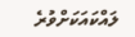ލައްކައަކަށްވުރެ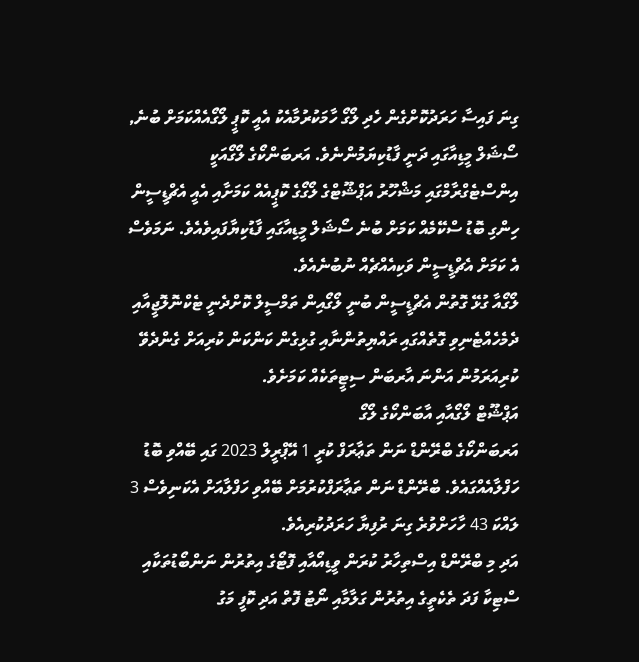ގިނަ ފައިސާ ހަރަދުކޮށްގެން ހެދި ލޯގޯ ހާމަކުރުމާއެކު އެއީ ކޮޕީ ލޯގޯއެއްކަމަށް ބުނެ, ސޯޝަލް މީޑިއާގައި ދަނީ ފާޑުކިޔަމުންނެވެ. އަރބަންކޯގެ ލޯގޯއަކީ އިންސްޓެގްރާމްގައި މަޝްހޫރު އަޕްޝޫޓްގެ ލޯގޯގެ ކޮޕީއެއް ކަމަށާއި އެއީ އެޗްޑީސީން ހިންގި ބޮޑު ސްކޭމެއް ކަމަށް ބުނެ ސޯޝަލް މީޑިއާގައި ފާޑުކިޔާފައިވެއެވެ. ނަމަވެސް އެ ކަމަށް އެޗްޑީސީން ވަކިއެއްޗެއް ނުބުނެއެވެ.
ލޯގޯއާ ގުޅޭ ގޮތުން އެޗްޑީސީން ބުނީ ލޯގޯއިން ތަމްސީލް ކޮށްދެނީ ޓެކްނޮލޮޖީއާއި ދެމެހެއްޓެނިވި ގޮތެއްގައި ރައްޔިތުންނާއި ގުޅިގެން ކަންކަން ކުރިއަށް ގެންދެވޭ ކުރިއަރަމުން އަންނަ އާރބަން ސިޓީތަކެއް ކަމަށެވެ.
އަޕްޝޫޓް ލޯގޯއާއި އާބަންކޯގެ ލޯގޯ
އަރބަންކޯގެ ބްރޭންޑް ނަން ތަޢާރަފް ކުރީ 1 އޭޕްރީލް 2023 ގައި ބޭއްވި ބޮޑު ހަފްލާއެއްގައެވެ. ބްރޭންޑް ނަން ތަޢާރަފްކުރުމަށް ބޭއްވި ހަފްލާއަށް އެކަނިވެސް 3 ލައްކަ 43 ހާހަށްވުރެ ގިނަ ރުފިޔާ ހަރަދުކުރިއެވެ.
އަދި މި ބްރޭންޑް އިސްތިހާރު ކުރަން ވީޑިއޯއާއި ފޮޓޯގެ އިތުރުން ނަންބޯޑުތަކާއި ސްޓިކާ ފަދަ ތެކެތީގެ އިތުރުން ގަލާމާއި ނޯޓު ފޮތް އަދި ކޮފީ މަގު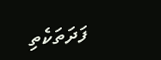ފަދަތަކެތި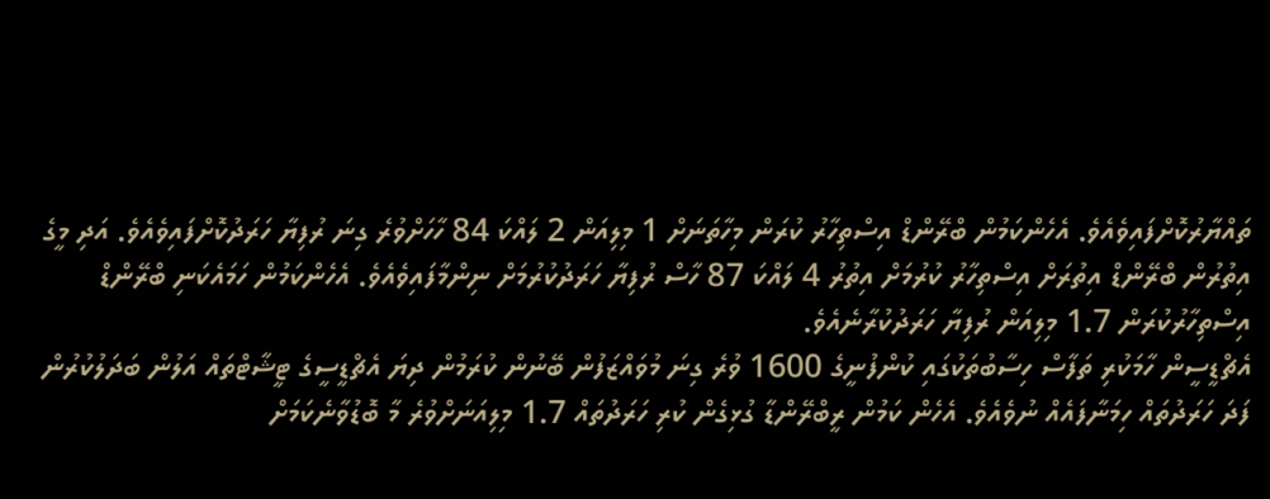ތައްޔާރުކޮށްފައިވެއެވެ. އެހެންކަމުން ބްރޭންޑް އިސްތިހާރު ކުރަން މިހާތަނަށް 1 މިލިއަން 2 ލައްކަ 84 ހާހަށްވުރެ ގިނަ ރުފިޔާ ހަރަދުކޮށްފައިވެއެވެ. އަދި މީގެ އިތުރުން ބްރޭންޑް އިތުރަށް އިސްތިހާރު ކުރުމަށް އިތުރު 4 ލައްކަ 87 ހާސް ރުފިޔާ ހަރަދުކުރުމަށް ނިންމާފައިވެއެވެ. އެހެންކަމުން ހަމައެކަނި ބްރޭންޑް އިސްތިހާރުކުރަން 1.7 މިލިއަން ރުފިޔާ ހަރަދުކުރާނެއެވެ.
އެޗްޑީސީން ހާމަކުރި ތަފާސް ހިސާބުތަކުގައި ކުންފުނީގެ 1600 ވުރެ ގިނަ މުވައްޒަފުން ބޭނުން ކުރަމުން ދިޔަ އެޗްޑީސީގެ ޓީޝާޓްތައް އަލުން ބަދަލުކުރުން ފަދަ ހަރަދުތައް ހިމަނާފައެއް ނުވެއެވެ. އެހެން ކަމުން ރީބްރޭންޑާ ގުޅިގެން ކުރި ހަރަދުތައް 1.7 މިލިއަނަށްވުރެ މާ ބޮޑުވާނެކަމަށް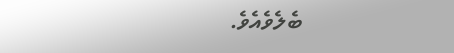ބެލެވެއެވެ.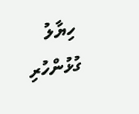ހިޔާލު
ގުޅުންހުރި